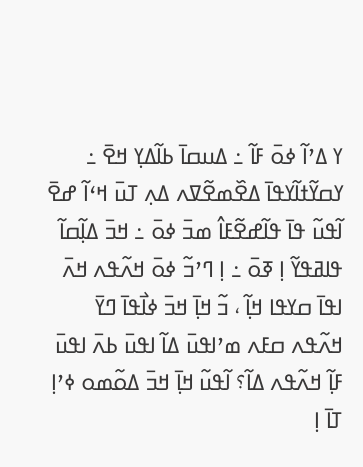ߌ ߡߴߊ߬ ߦߋ߫ ߓߊ߬ ߸ ߡߎߛߊ߫ ߕߊ߬ߡߌ߲ ߞߐ߫ ߸ ߌߛߌ߬ߙߊ߬ߌߟߊ߫ ߡߐ߰ߘߐ߬ߜߍ ߡߍ߲ ߠߎ߫ ߞߵߊ߬ ߝߐ߫ ߊ߬ߟߎ߬ ߟߊ߫ ߟߊ߬ߝߐ߬ߓߊ߮ ߘߏ߫ ߦߋ߫ ߸ ߞߏ߫ ߡߊ߲߬ߛߊ߬ ߟߊߥߟߌ߬ ߊ߲ ߧߋ߫ ߸ ߊ߲ ߣߴߏ߬ ߦߋ߫ ߞߍ߬ߟߍ ߞߍ߫ ߊߟߊ߫ ߛߌߟߊ ߞߊ߲߬ ، ߏ߬ ߞߊ߲߫ ߞߏ߫ ߦߊ߯ߟߊ߫ ߣߌ߫ ߞߍ߬ߟߍ ߛߓߍ ߘߴߊߟߎ߫ ߡߊ߬ ߊߟߎ߫ ߕߍ߫ ߊߟߎ߫ ߓߊ߲߬ ߞߍ߬ߟߍ ߡߊ߬؟ ߊ߬ߟߎ߬ ߞߊ߲߫ ߞߏ߫ ߡߋ߬ߘߋ ߦߴߊ߲ ߠߊ߫ ߊ߲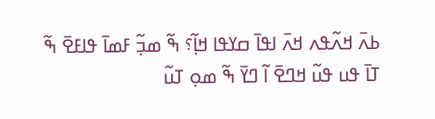ߕߍ߫ ߞߍ߬ߟߍ ߞߍ߫ ߊߟߊ߫ ߛߌߟߊ ߞߊ߲߬؟ ߒ߬ ߘߏ߲߬ ߓߘߊ߫ ߟߊߓߐ߫ ߒ߬ ߠߊ߫ ߟߎ ߟߎ߬ ߞߣߐ߫ ߊ߬ ߣߌ߫ ߒ߬ ߘߋ߲ ߠߎ߬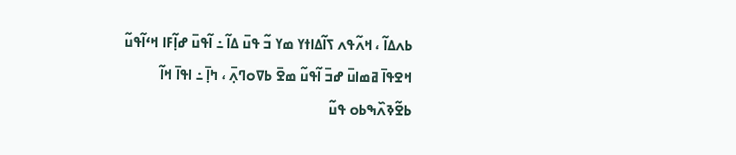ߕߍߡߊ߬ ، ߞߍ߬ߟߍ ߖߊ߬ߡߊߙߌ ߘߌ ߏ߬ ߟߎ߫ ߡߊ߬ ߸ ߊ߬ߟߎ߫ ߝߊ߲߬ߓߊ ߞߵߊ߬ߟߎ߬ ߞߐߟߊ߫ ߥߘߊߎ߫ ߝߏ߫ ߊ߬ߟߎ߬ ߘߐ߫ ߕߜߋߣߍ߲߫ ، ߤߊ߲߫ ߸ ߊߟߊ߫ ߞߊ߬ ߕߐ߬ߢߍ߰ߒߕߋ ߟߎ߬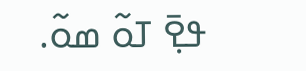ߟߐ߲߫ ߠߋ߬ ߘߋ߬.